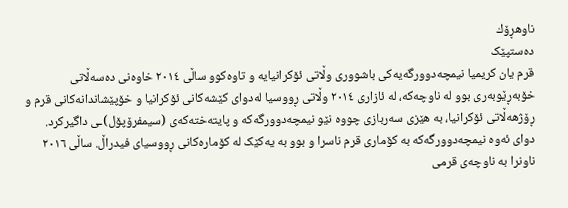ناوهڕۆك
دەستپێک
قرم یان کریمیا نیمچەدوورگەیەکی باشووری وڵاتی ئۆکرانیایە و تاوەکوو ساڵی ٢٠١٤ خاوەنی دەسەڵاتی خۆبەڕێوبەری بوو لە ناوچەکە، لە ئازاری ٢٠١٤ وڵاتی ڕووسیا لەدوای کێشەکانی ئۆکرانیا و خۆپێشاندانەکانی قرم و ڕۆژهەڵاتی ئۆکرانیا، بە هێزی سەربازی چووە نێو نیمچەدوورگەکە و پایتەختەکەی (سیمفرۆپۆل)ـی داگیرکرد. دوای ئەوە نیمچەدوورگەکە بە کۆماری قرم ناسرا و بوو بە یەکێک لە کۆمارەکانی ڕووسیای فیدراڵ. ساڵی ٢٠١٦ ناونرا بە ناوچەی قرمی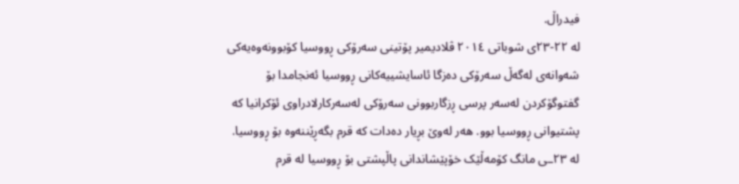فیدراڵ.
لە ٢٢-٢٣ی شوباتی ٢٠١٤ ڤلادیمیر پۆتینی سەرۆکی ڕووسیا کۆبوونەوەیەکی شەوانەی لەگەڵ سەرۆکی دەزگا ئاسایشییەکانی ڕووسیا ئەنجامدا بۆ گفتوگۆکردن لەسەر پرسی ڕزگاربوونی سەرۆکی لەسەرکارلادراوی ئۆکرانیا کە پشتیوانی ڕووسیا بوو. هەر لەوێ بڕیار دەدات کە قرم بگەڕێننەوە بۆ ڕووسیا. لە ٢٣ـی مانگ کۆمەڵێک خۆپێشاندانی پاڵپشتی بۆ ڕووسیا لە قرم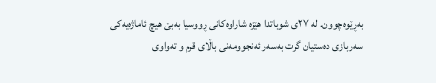بەڕێوەچوون. لە ٢٧ی شوباتدا هێزە شاراوەکانی ڕووسیا بەبێ هیچ ئاماژەیەکی سەربازی دەستیان گرت بەسەر ئەنجوومەنی باڵای قرم و تەواوی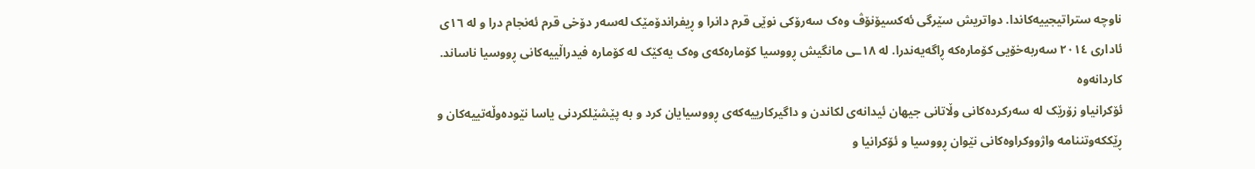ناوچە ستراتیجییەکاندا. دواتریش سێرگی ئەکسیۆنۆڤ وەک سەرۆکی نوێی قرم دانرا و ڕیفراندۆمێک لەسەر دۆخی قرم ئەنجام درا و لە ١٦ی ئاداری ٢٠١٤ سەربەخۆیی کۆمارەکە ڕاگەیەندرا. لە ١٨ـی مانگیش ڕووسیا کۆمارەکەی وەک یەکێک لە کۆمارە فیدراڵییەکانی ڕووسیا ناساند.
کاردانەوە
ئۆکرانیاو زۆرێک لە سەرکردەکانی وڵاتانی جیهان ئیدانەی لکاندن و داگیرکارییەکەی ڕووسیایان کرد و بە پێشێلکردنی یاسا نێودەوڵەتییەکان و ڕێککەوتننامە واژووکراوەکانی نێوان ڕووسیا و ئۆکرانیا و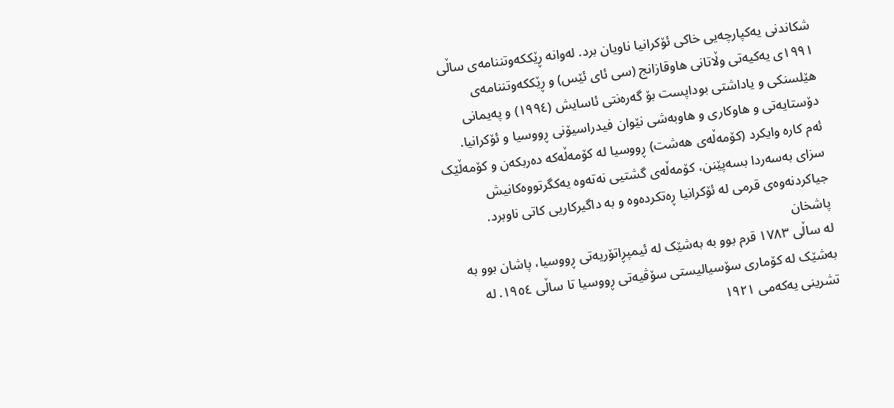شکاندنی یەکپارچەیی خاکی ئۆکرانیا ناویان برد. لەوانە ڕێککەوتننامەی ساڵی ١٩٩١ی یەکیەتی وڵاتانی هاوقازانج (سی ئای ئێس) و ڕێککەوتننامەی هێلسنکی و یاداشتی بوداپست بۆ گەرەنتی ئاسایش (١٩٩٤) و پەیمانی دۆستایەتی و هاوکاری و هاوبەشی نێوان فیدراسیۆنی ڕووسیا و ئۆکرانیا.
ئەم کارە وایکرد (کۆمەڵەی هەشت) ڕووسیا لە کۆمەڵەکە دەربکەن و کۆمەڵێک سزای بەسەردا بسەپێنن، کۆمەڵەی گشتیی نەتەوە یەکگرتووەکانیش جیاکردنەوەی قرمی لە ئۆکرانیا ڕەتکردەوە و بە داگیرکاریی کاتی ناوبرد.
پاشخان
لە ساڵی ١٧٨٣ قرم بوو بە بەشێک لە ئیمپڕاتۆریەتی ڕووسیا، پاشان بوو بە بەشێک لە کۆماری سۆسیالیستی سۆڤیەتی ڕووسیا تا ساڵی ١٩٥٤. لە تشرینی یەکەمی ١٩٢١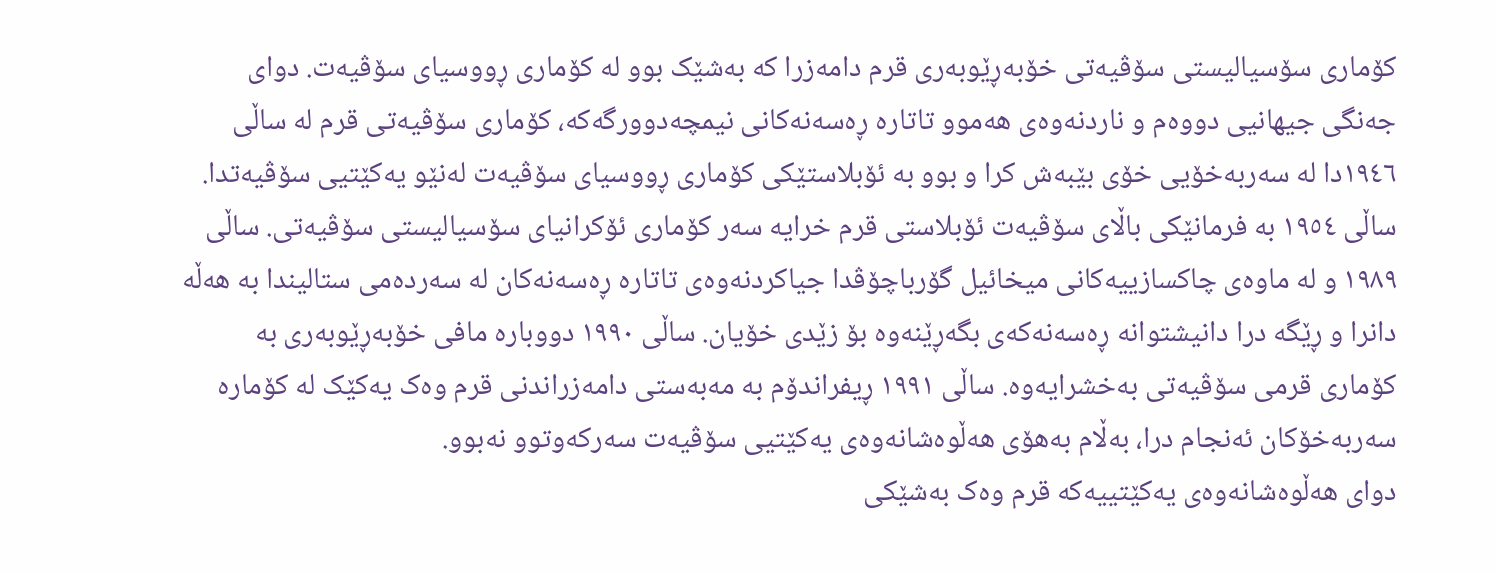کۆماری سۆسیالیستی سۆڤیەتی خۆبەڕێوبەری قرم دامەزرا کە بەشێک بوو لە کۆماری ڕووسیای سۆڤیەت. دوای جەنگی جیهانیی دووەم و ناردنەوەی هەموو تاتارە ڕەسەنەکانی نیمچەدوورگەکە، کۆماری سۆڤیەتی قرم لە ساڵی ١٩٤٦دا لە سەربەخۆیی خۆی بێبەش کرا و بوو بە ئۆبلاستێکی کۆماری ڕووسیای سۆڤیەت لەنێو یەکێتیی سۆڤیەتدا. ساڵی ١٩٥٤ بە فرمانێکی باڵای سۆڤیەت ئۆبلاستی قرم خرایە سەر کۆماری ئۆکرانیای سۆسیالیستی سۆڤیەتی. ساڵی ١٩٨٩ و لە ماوەی چاکسازییەکانی میخائیل گۆرباچۆڤدا جیاکردنەوەی تاتارە ڕەسەنەکان لە سەردەمی ستالیندا بە هەڵە دانرا و ڕێگە درا دانیشتوانە ڕەسەنەکەی بگەڕێنەوە بۆ زێدی خۆیان. ساڵی ١٩٩٠ دووبارە مافی خۆبەڕێوبەری بە کۆماری قرمی سۆڤیەتی بەخشرایەوە. ساڵی ١٩٩١ ڕیفراندۆم بە مەبەستی دامەزراندنی قرم وەک یەکێک لە کۆمارە سەربەخۆکان ئەنجام درا، بەڵام بەهۆی هەڵوەشانەوەی یەکێتیی سۆڤیەت سەرکەوتوو نەبوو.
دوای هەڵوەشانەوەی یەکێتییەکە قرم وەک بەشێکی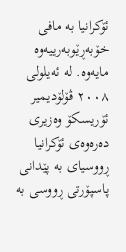ئۆکرانیا بە مافی خۆبەڕێوبەرییەوە مایەوە. لە ئەیلولی ٢٠٠٨ ڤۆلۆدیمیر ئۆریسکۆ وەزیری دەرەوەی ئۆکرانیا ڕووسیای بە پێدانی پاسپۆرتی ڕووسی بە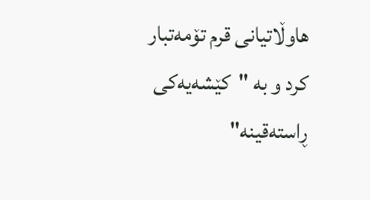هاوڵاتیانی قرم تۆمەتبار کرد و بە "کێشەیەکی ڕاستەقینە"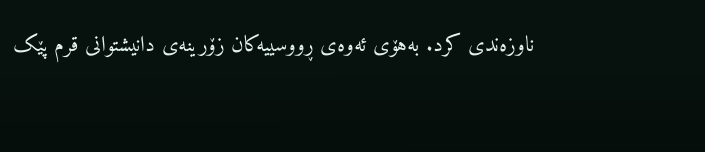ناوزەندی کرد. بەهۆی ئەوەی ڕووسییەکان زۆرینەی دانیشتوانی قرم پێک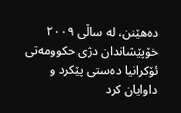دەهێنن، لە ساڵی ٢٠٠٩ خۆپێشاندان دژی حکوومەتی ئۆکرانیا دەستی پێکرد و داوایان کرد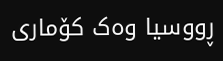ڕووسیا وەک کۆماری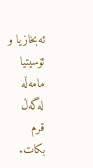ئەبخازیا و ئۆسیتیا مامەڵە لەگەڵ قرم بکات.